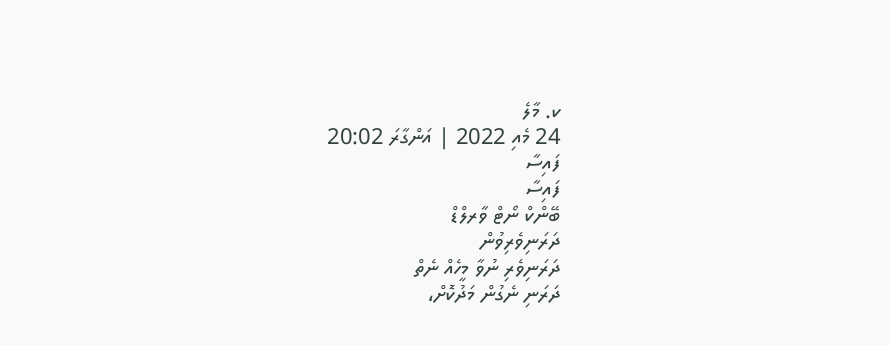ކ. މާލެ
24 މެއި 2022 | އަންގާރަ 20:02
ފައިސާ
ފައިސާ
ބޭންކް ނޯޓް ވާރލްޑް
ދަރަނިވެރިވުން
ދަރަނިވެރި ނުވާ މީހެއް ނެތް
ދަރަނި ނެގުން މަދުކޮށް،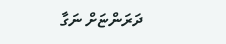ދަރަންޏަށް ނަގާ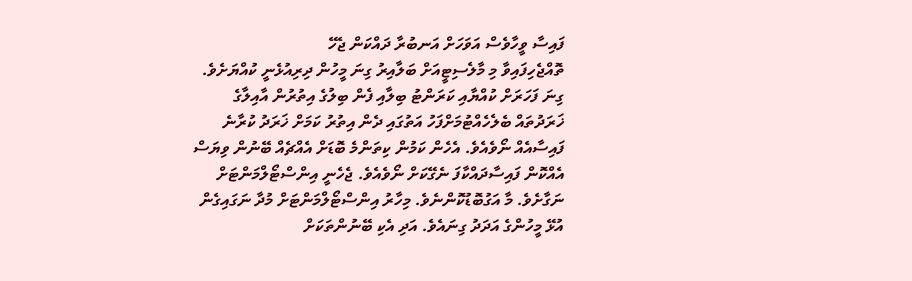ފައިސާ ވީހާވެސް އަވަހަށް އަނބުރާ ދައްކަން ޖެހޭ
ތޮއްޖެހިފައިވާ މި މާލެސިޓީއަށް ބަލާއިރު ގިނަ މީހުން ދިރިއުޅެނީ ކުއްޔަށެވެ. ގިނަ ފަހަރަށް ކުއްޔާއި ކަރަންޓު ބިލާއި ފެން ބިލުގެ އިތުރުން އާއިލާގެ ޚަރަދުތައް ބެލެހެއްޓުމަށްފަހު އަތުގައި ދެން އިތުރު ކަމަށް ޚަރަދު ކުރާނެ ފައިސާއެއް ނޯވެއެވެ. އެހެން ކަމުން ކިތަންމެ ބޮޑަށް އެއްޗެއް ބޭނުން ވިޔަސް އެއްކޮން ފައިސާދައްކާފަ ނެގޭކަށް ނޯވެއެވެ. ޖެހެނީ އިންސްޓޯލްމަންޓަށް ނަގާށެވެ. މާ އަގުބޮޑުކޮންނެވެ. މިހާރު އިންސްޓޯލްމަންޓަށް މުދާ ނަގައިގެން އުޅޭ މީހުންގެ އަދަދު ގިނައެވެ. އަދި އެކި ބޭނުންތަކަށް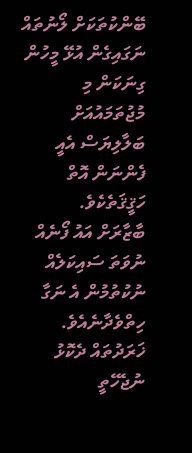ބޭންކުތަކަށް ލޯނުތައް ނަގައިގެން އުޅޭ މީހުން ގިނަކަން މި މުޖުތަމައުއަށް ބަލާލިޔަސް އެއީ ފެންނަން އޮތް ހަޤީޤަތެކެވެ.
ބާޒާރަށް އައު ފޯނެއް ނުވަތަ ސައިކަލެއް ނުކުތުމުން އެ ނަގާ ހިތްވެދާނެއެވެ. ޚަރަދުތައް ދެކޮޅު ނުޖެހޭތީ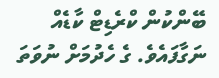ބޭންކުން ކްރެޑިޓް ކާޑެއް ނަގާފައެވެ. ގެ ހެދުމަށް ނުވަތަ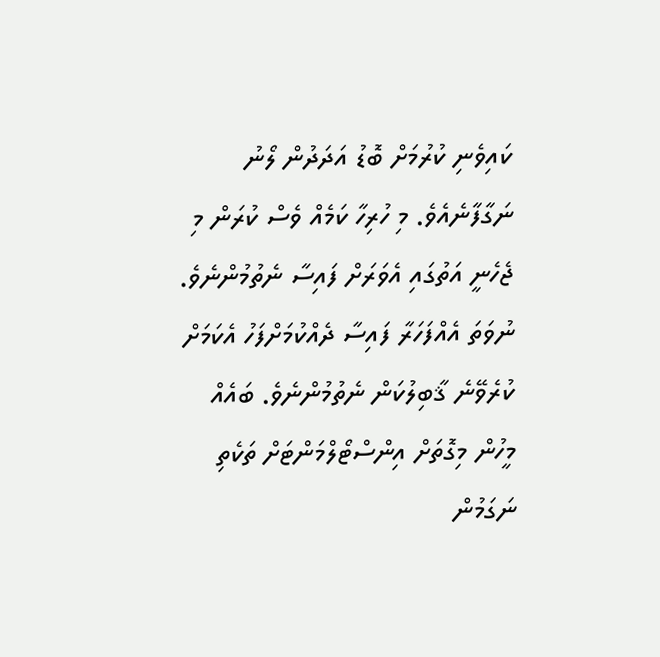ކައިވެނި ކުރުމަށް ބޮޑު އަދަދުން ލޯނު ނަގާފާނެއެވެ. މި ހުރިހާ ކަމެއް ވެސް ކުރަން މި ޖެހެނީ އަތުގައި އެވަރަށް ފައިސާ ނެތުމުންނެވެ. ނުވަތަ އެއްފަހަރާ ފައިސާ ދެއްކުމަށްފަހު އެކަމަށް ކުރެވޭނެ ޤާބިލުކަން ނެތުމުންނެވެ. ބައެއް މީހުން މިގޮތަށް އިންސްޓޯލްމަންޓަށް ތަކެތި ނަގަމުން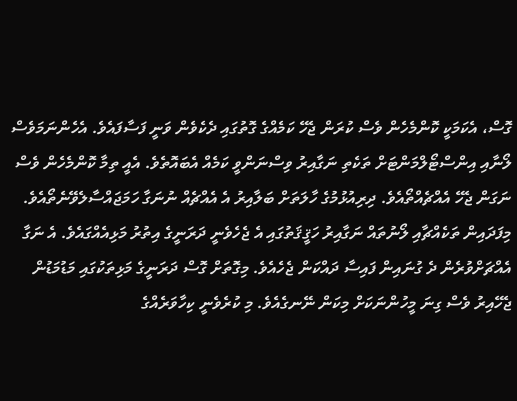ގޮސް، އެކަމަކީ ކޮންމެހެން ވެސް ކުރަން ޖެހޭ ކަމެއްގެ ގޮތުގައި ދެކެވެން ވަނީ ފަސާފައެވެ. އެހެންނަމަވެސް ލޯނާއި އިންސްޓޯލްމަންޓަށް ތަކެތި ނަގާއިރު ވިސްނަންވީ ކަމެއް އެބައޮތެވެ. އެއީ ތިމާ ކޮންމެހެން ވެސް ނަގަން ޖެހޭ އެއްޗެއްތޯއެވެ. ދިރިއުޅުމުގެ ހާލަތަށް ބަލާއިރު އެ އެއްޗެއް ނުނަގާ ހަމަޖައްސާލެވޭނެތޯއެވެ.
މިފަދައިން ތަކެއްޗާއި ލޯނުތައް ނަގާއިރު ހަޤީޤަތުގައި އެ ޖެހެވެނީ ދަރަނީގެ އިތުރު މަޅިއެއްގައެވެ. އެ ނަގާ އެއްޗަށްވުރެން ދެ ގުނައިން ފައިސާ ދައްކަން ޖެހެއެވެ. މިގޮތަށް ގޮސް ދަރަނީގެ މަޅިތަކުގައި މަޑުމަޑުން ޖެހޭއިރު ވެސް ގިނަ މީހުންނަކަށް މިކަން ނޭނގެއެވެ. މި ކުރެވެނީ ކިހާވަރެއްގެ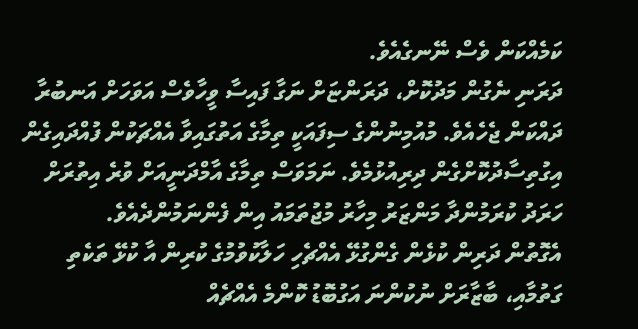ކަމެއްކަން ވެސް ނޭނގެއެވެ.
ދަރަނި ނެގުން މަދުކޮށް، ދަރަންޏަށް ނަގާ ފައިސާ ވީހާވެސް އަވަހަށް އަނބުރާ ދައްކަން ޖެހެއެވެ. މުއުމިނުންގެ ސިފައަކީ ތިމާގެ އަތުގައިވާ އެއްޗަކުން ފުއްދައިގެން އިގުތިސާދުކޮށްގެން ދިރިއުޅުމެވެ. ނަމަވަސް ތިމާގެ އާމްދަނީއަށް ވުރެ އިތުރަށް ހަރަދު ކުރަމުންދާ މަންޒަރު މިހާރު މުޖުތަމައު އިން ފެންނަމުންދެއެވެ.
އެގޮތުން ދަރިން ކުޅެން ގެންގުޅޭ އެއްޗެހި ހަލާކުވުމުގެ ކުރިން އާ ކުޅޭ ތަކެތި ގަތުމާއި، ބާޒާރަށް ނުކުންނަ އަގުބޮޑު ކޮންމެ އެއްޗެއް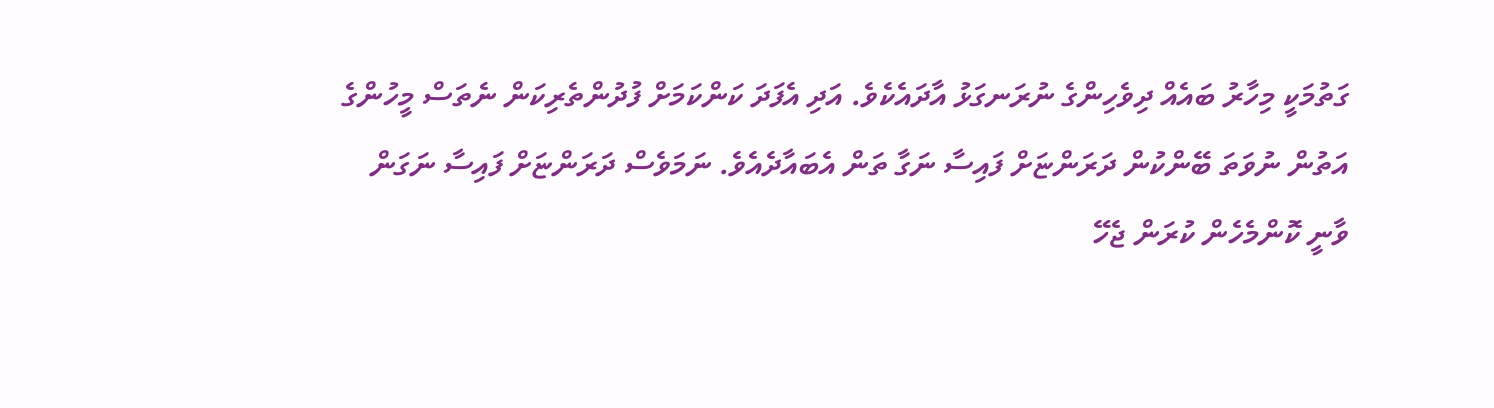ގަތުމަކީ މިހާރު ބައެއް ދިވެހިންގެ ނުރަނގަޅު އާދައެކެވެ. އަދި އެފަދަ ކަންކަމަށް ފުދުންތެރިކަން ނެތަސް މީހުންގެ އަތުން ނުވަތަ ބޭންކުން ދަރަންޏަށް ފައިސާ ނަގާ ތަން އެބައާދެއެވެ. ނަމަވެސް ދަރަންޏަށް ފައިސާ ނަގަން ވާނީ ކޮންމެހެން ކުރަން ޖެހޭ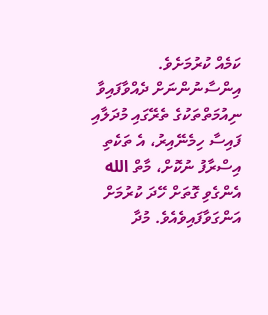ކަމެއް ކުރުމަށެވެ.
އިންސާނުންނަށް ދެއްވާފައިވާ ނިއުމަތްތަކުގެ ތެރޭގައި މުދަލާއި ފައިސާ ހިމެނޭއިރު، އެ ތަކެތި އިސްރާފު ނުކޮށް، މާތް الله އެންގެވި ގޮތަށް ހޭދަ ކުރުމަށް އަންގަވާފައިވެއެވެ. މުދާ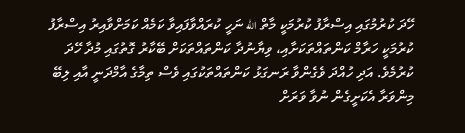ހޭދަ ކުރުމުގައި އިސްރާފު ކުރުމަކީ މާތް الله ނަހީ ކުރައްވާފައިވާ ކަމެއް ކަމަށްވާއިރު އިސްރާފު ކުރުމަކީ ހަރާމް ކަންތައްތަކަށާއި، ވިޔާނުދާ ކަންތައްތަކަށް ބޭކާރު ގޮތުގައި މުދާ ހޭދަ ކުރުމެވެ. އަދި ހުއްދަ ވެގެންވާ ރަނގަޅު ކަންތައްތަކުގައި ވެސް ތިމާގެ އާމްދަނީ އާއި ލިބޭ މިންވަރާ އެކަށީގެން ނުވާ ވަރަށް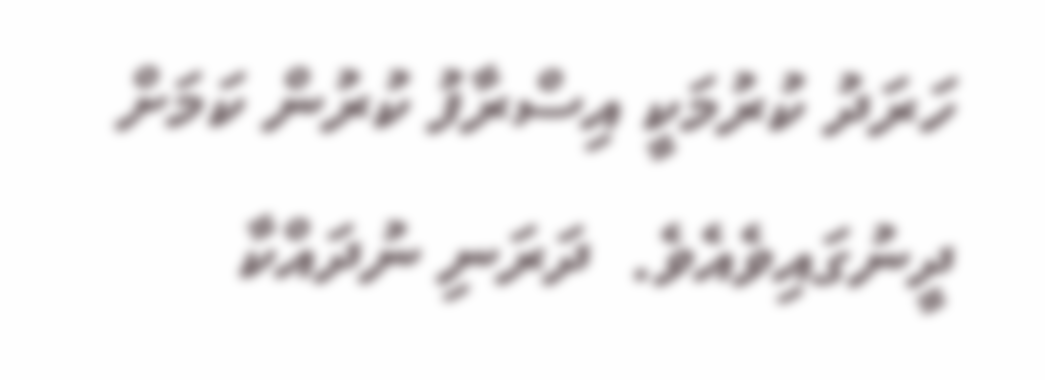ހަރަދު ކުރުމަކީ އިސްރާފު ކުރުން ކަމަށް ދީނުގައިވެއެވެ.  ދަރަނި ނުދައްކާ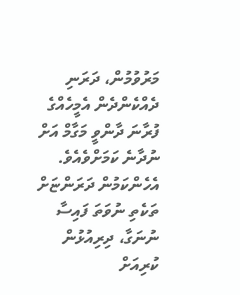މަރުވުމުން، ދަރަނި ދެއްކެންދެން އެމީހެއްގެ ފުރާނަ ދާންވީ މަގާމް އަށް ނުދާނެ ކަމަށްވެއެވެ. އެހެންކަމުން ދަރަންޏަށް ތަކެތި ނުވަތަ ފައިސާ ނުނަގާ، ދިރިއުޅުން ކުރިއަށް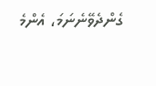ގެންދެވޭނެނަމަ، އެންމެ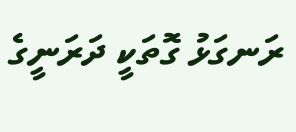ރަނގަޅު ގޮތަކީ ދަރަނީގެ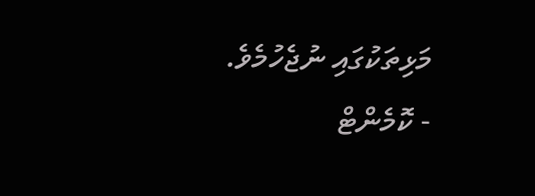މަޅިތަކުގައި ނުޖެހުމެވެ.
- ކޮމެންޓް